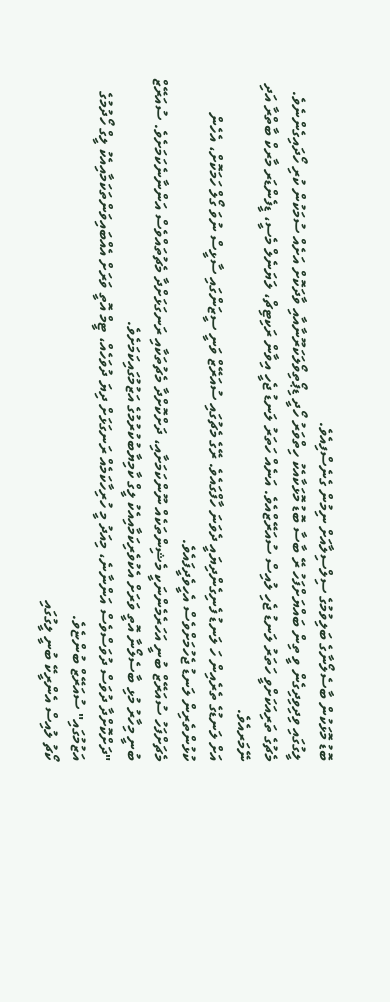ބޮޑު މޮޅަކުން ބާސެލޯނާގެ ބަލިވުމުގެ ސިލްސިލާއަށް ނިމުން ގެނެސްފިއެވެ.
ލީގުގައި ވިދިވިދިގެން ވީ ތިން ބައްޔަށްފަހު ރޭ ބާސާ ބޮޑު މޮޅަކާއެކު ހިތްވަރު ހޯދީ ޑިޕޯތިވޯލަކަރޫނާއާއި ވާދަކޮށް އަށެއް ސުމަކުން ކުރި ހޯދައިގެންނެވެ.
މެޗުގެ ތަރިއަކަށްވީ ހަތަރު ލަނޑު ޖެހި ލުއިސް ސުއަރޭޒްއެވެ. އަނެއް ހަތަރު ލަނޑު ޖެހީ އިވާން ރަކިޓިޗް، ލަޔަނެލް މެސީ، ޑީފެންޑަރ މާރކް ބާތްރާ އަދި ނޭމަރއެވެ.
އަށް ލަނޑުގެ ތެރެއިން ހަ ލަނޑު ފެނިގެންދިޔައީ ދެވަނަ ހާފްގައެވެ. ރޭގެ މެޗުގައި ސުއަރޭޒް ވަނީ ސީޒަންގައި ސާޅީސް ނުވަ ގޯލް ހަމަކޮށް، އެހެން ކުޅުންތެރިން ލަނޑު ޖެހުމަށްވެސް އެހީވެދީފައެވެ.
މެޗަށްފަހު ސުއަރޭޒް ބުނީ އަހަރެމެންނަކީ މެޝިންތަކެއް ނޫންކަމަށާއި، ދަށްކޮށްދާ މެޗުތަކާއި ރަނގަޅަށްދާ މެޗުތައްވެސް އަންނާނެކަމަށެވެ. ސުއަރޭޒް ބުނީ މިހާރު މުޅި ބާސެލޯނާ އޮތީ ވަރަށް އެކުވެރިކަމާއިއެކު ލީގް ކާމިޔާބުކުރުމުގެ އަޒުމުގައިކަމަށެވެ.
"ދަށްކޮށްދާ ދުވަސް ދުވަސްވެސް އަންނާނެ، މިއަދު މީ ހުރިހާކަމެއް ރަނގަޅަށް ދިޔަ ދުވަހެއް، ޓީމް އޮތީ ވަރަށް އެއްބައިވަންތަކަމާއިއެކު ލީގް ހޯދުމުގެ އަޒުމުގައި" ސުއަރޭޒް ބުންޏެވެ.
ކޯޗު ލުއިސް އެންރީކޭ ބުނީ ލީގުގައި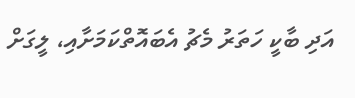އަދި ބާކީ ހަތަރު މެޗު އެބައޮތްކަމަށާއި، ލީގަށް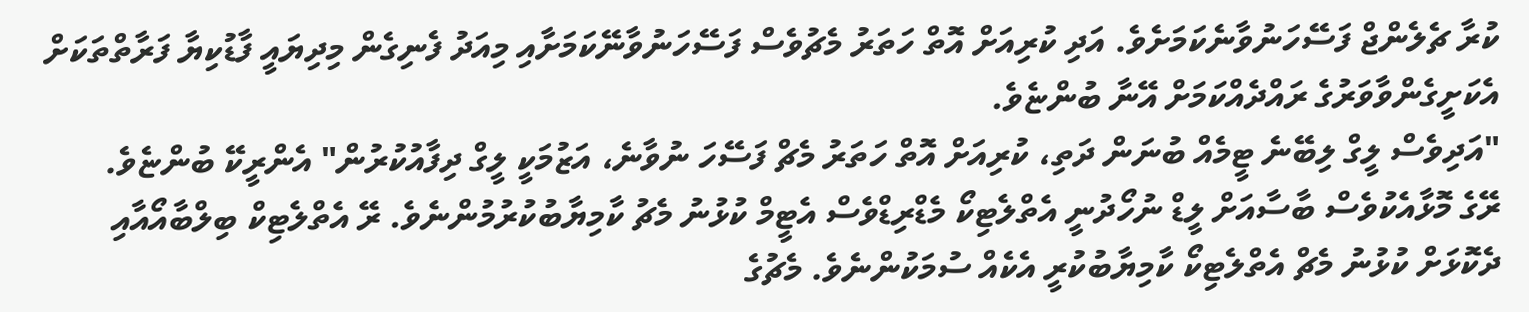ކުރާ ޗެލެންޖް ފަސޭހަނުވާނެކަމަށެވެ. އަދި ކުރިއަށް އޮތް ހަތަރު މެޗުވެސް ފަސޭހަނުވާނޭކަމަށާއި މިއަދު ފެނިގެން މިދިޔައީ ފާޑުކިޔާ ފަރާތްތަކަށް އެކަށީގެންވާވަރުގެ ރައްދެއްކަމަށް އޭނާ ބުންޏެވެ.
"އަދިވެސް ލީގް ލިބޭނެ ޓީމެއް ބުނަން ދަތި، ކުރިއަށް އޮތް ހަތަރު މެޗް ފަސޭހަ ނުވާނެ، އަޒުމަކީ ލީގް ދިފާއުކުރުން" އެންރީކޭ ބުންޏެވެ.
ރޭގެ މޮޅާއެކުވެސް ބާސާއަށް ލީޑް ނުހޯދުނީ އެތްލެޓިކޯ މެޑްރިޑްވެސް އެޓީމް ކުޅުނު މެޗު ކާމިޔާބުކުރުމުންނެވެ. ރޭ އެތްލެޓިކް ބިލްބާއޯއާއި ދެކޮޅަށް ކުޅުނު މެޗް އެތްލެޓިކޯ ކާމިޔާބުކުރީ އެކެއް ސުމަކުންނެވެ. މެޗުގެ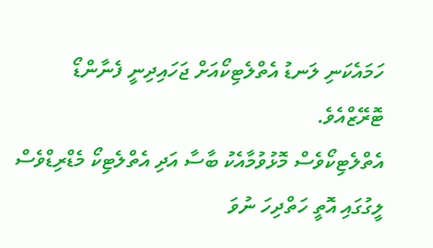ހަމައެކަނި ލަނޑު އެތްލެޓިކޯއަށް ޖަހައިދިނީ ފެނާންޑޯ ޓޮރޭޒްއެވެ.
އެތްލެޓިކޯވެސް މޮޅުވުމާއެކު ބާސާ އަދި އެތްލެޓިކޯ މެޑްރިޑްވެސް ލީގުގައި އޮތީ ހަތްދިހަ ނުވަ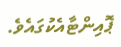ޕޮއިންޓާއެކުގައެވެ.